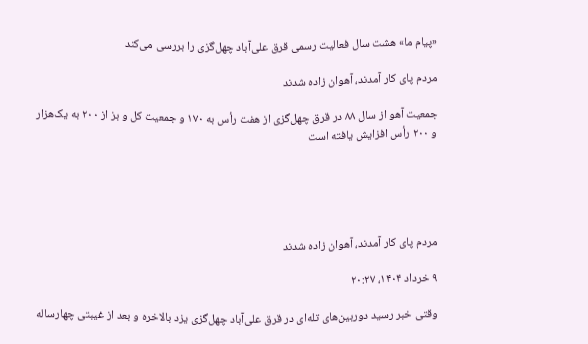«پیام ما» هشت سال فعالیت رسمی قرق علی‌آباد چهل‌گزی را بررسی می‌کند

مردم پای کار آمدند، آهوان زاده شدند

جمعیت آهو از سال ۸۸ در قرق چهل‌گزی از هفت رأس به ۱۷۰ و جمعیت کل و بز از ۲۰۰ به یک‌هزار و ۲۰۰ رأس افزایش یافته است





مردم پای کار آمدند، آهوان زاده شدند

۹ خرداد ۱۴۰۴، ۲۰:۲۷

وقتی خبر رسید دوربین‌های تله‌ای در قرق علی‌آباد چهل‌گزی یزد بالاخره و بعد از غیبتی چهارساله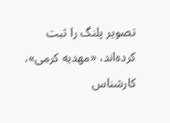تصویر پلنگ را ثبت کرده‌اند، «مهدیه کرمی»، کارشناس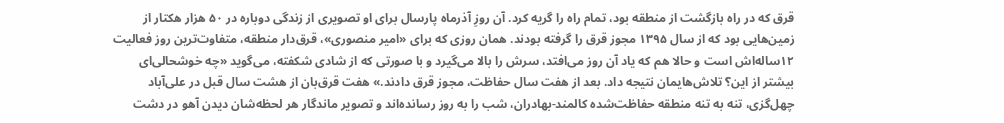قرق که در راه بازگشت از منطقه بود، تمام راه را گریه کرد. آن روزِ آذرماه پارسال برای او تصویری از زندگی دوباره در ۵۰ هزار هکتار از زمین‌هایی بود که از سال ۱۳۹۵ مجوز قرق را گرفته بودند. همان روزی که برای «امیر منصوری»، قرق‌دار منطقه، متفاوت‌ترین روز فعالیت‌ ۱۲ساله‌اش است و حالا هم که یاد آن روز می‌افتد، سرش را بالا می‌گیرد و با صورتی که از شادی شکفته، می‌گوید «چه خوشحالی‌ای بیشتر از این؟ تلاش‌هایمان نتیجه داد. بعد از هفت سال حفاظت، مجوز قرق دادند.» هفت قرق‌بان از هشت سال قبل در علی‌آباد چهل‌گزی، تنه‌ به‌ تنه منطقه حفاظت‌شده کالمند-بهادران، شب را به‌ روز رسانده‌اند و تصویر ماندگار هر لحظه‌شان دیدن آهو در دشت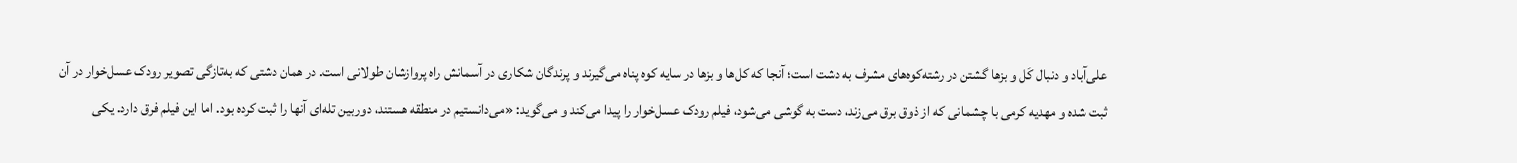علی‌آباد و دنبال کَل و بزها گشتن در رشته‌‌کوه‌های مشرف به دشت است؛ آنجا که کل‌ها و بزها در سایه کوه پناه می‌گیرند و پرندگان شکاری در آسمانش راه پروازشان طولانی است. در همان دشتی که به‌تازگی تصویر رودک عسل‌خوار در آن ثبت شده و مهدیه کرمی با چشمانی که از ذوق برق می‌زند، دست به گوشی می‌شود، فیلم رودک عسل‌خوار را پیدا می‌کند و می‌گوید: «می‌دانستیم در منطقه هستند، دوربین‌ تله‌ای آنها را ثبت کرده بود. اما این فیلم فرق دارد. یکی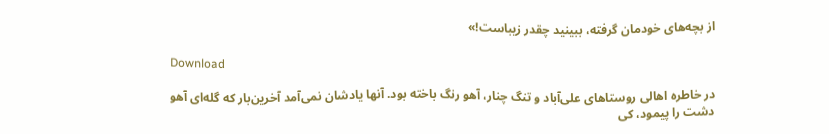از بچه‌های خودمان گرفته، ببینید چقدر زیباست!»

Download

در خاطره اهالی روستاهای علی‌آباد و تنگ چنار، آهو رنگ باخته بود. آنها یادشان نمی‌آمد آخرین‌بار که گله‌ای آهو دشت را پیمود، کی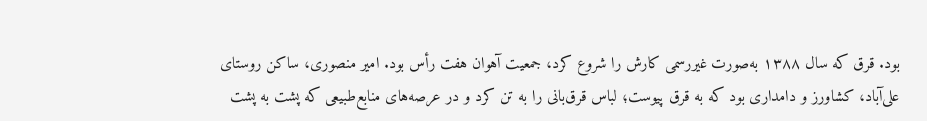بود. قرق که سال ۱۳۸۸ به‌صورت غیررسمی کارش را شروع کرد، جمعیت آهوان هفت رأس بود. امیر منصوری، ساکن روستای علی‌آباد، کشاورز و دامداری بود که به قرق پیوست؛ لباس قرق‌بانی را به تن کرد و در عرصه‌های منابع‌طبیعی که پشت‌ به‌ پشت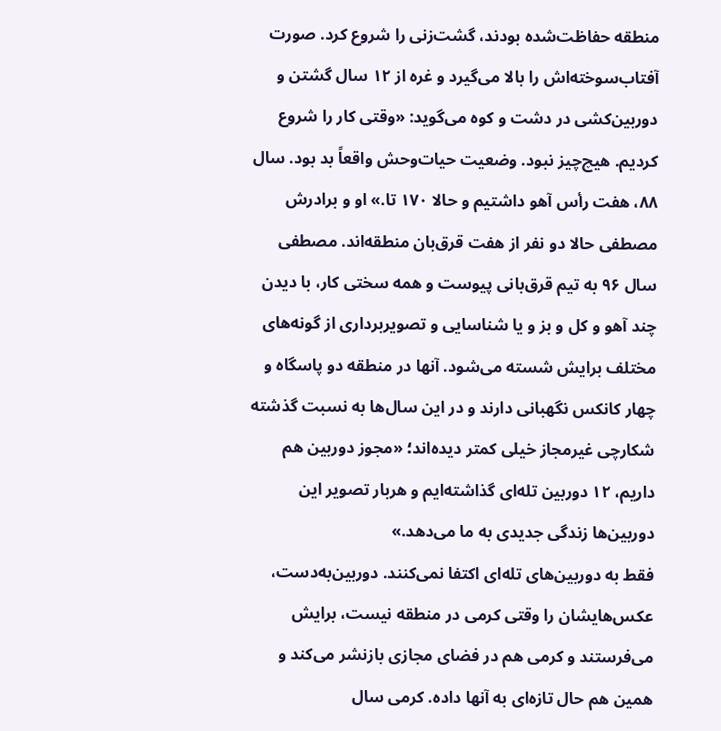منطقه حفاظت‌شده بودند، گشت‌زنی را شروع کرد. صورت آفتاب‌سوخته‌اش را بالا می‌گیرد و غره از ۱۲ سال گشتن و دوربین‌کشی در دشت و کوه می‌گوید: «وقتی کار را شروع کردیم. هیچ‌چیز نبود. وضعیت حیات‌وحش واقعاً بد بود. سال ۸۸، هفت رأس آهو داشتیم و حالا ۱۷۰ تا.» او و برادرش مصطفی حالا دو نفر از هفت قرق‌بان منطقه‌اند. مصطفی سال ۹۶ به تیم قرق‌بانی پیوست و همه سختی کار، با دیدن چند آهو و کل و بز و یا شناسایی و تصویربرداری از گونه‌های مختلف برایش شسته می‌شود. آنها در منطقه دو پاسگاه و چهار کانکس نگهبانی دارند و در این سال‌ها به نسبت گذشته شکارچی غیرمجاز خیلی کمتر دیده‌اند؛ «مجوز دوربین هم داریم، ۱۲ دوربین تله‌ای گذاشته‌ایم و هربار تصویر این دوربین‌ها زندگی جدیدی به ما می‌دهد.»
فقط به دوربین‌های تله‌ای اکتفا نمی‌کنند. دوربین‌به‌دست، عکس‌هایشان را وقتی کرمی در منطقه نیست، برایش می‌فرستند و کرمی هم در فضای مجازی بازنشر می‌کند و همین هم حال تازه‌ای به آنها داده. کرمی سال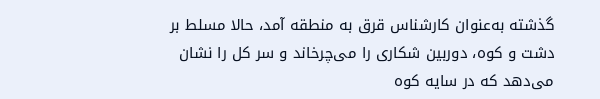گذشته به‌عنوان کارشناس قرق به منطقه آمد، حالا مسلط بر دشت و کوه، دوربین شکاری را می‌چرخاند و سر کل را نشان می‌دهد که در سایه کوه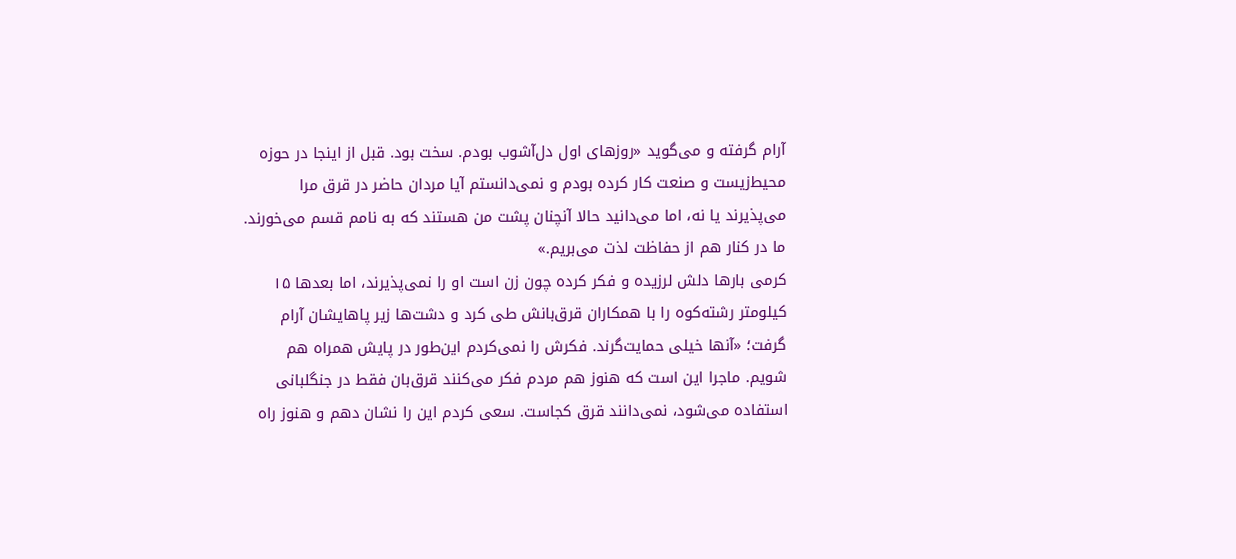آرام گرفته و می‌گوید «روزهای اول دل‌آشوب بودم. سخت بود. قبل از اینجا در حوزه محیط‌زیست و صنعت کار کرده بودم و نمی‌دانستم آیا مردان حاضر در قرق مرا می‌پذیرند یا نه، اما می‌دانید حالا آنچنان پشت من هستند که به نامم قسم می‌خورند. ما در کنار هم از حفاظت لذت می‌بریم.»
کرمی بارها دلش لرزیده و فکر کرده چون زن است او را نمی‌پذیرند، اما بعدها ۱۵ کیلومتر رشته‌‌کوه را با همکاران قرق‌بانش طی کرد و دشت‌ها زیر پاهایشان آرام گرفت؛ «آنها خیلی حمایت‌گرند. فکرش را نمی‌کردم این‌طور در پایش همراه هم شویم. ماجرا این است که هنوز هم مردم فکر می‌کنند قرق‌بان فقط در جنگلبانی استفاده می‌‌شود، نمی‌دانند قرق کجاست. سعی کردم این را نشان دهم و هنوز راه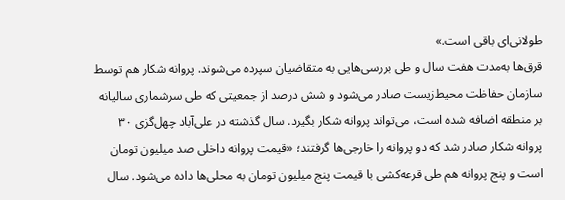طولانی‌ای باقی است.»
قرق‌ها به‌مدت هفت سال و طی بررسی‌هایی به متقاضیان سپرده می‌شوند. پروانه شکار هم توسط سازمان حفاظت محیط‌زیست صادر می‌شود و شش درصد از جمعیتی که طی سرشماری سالیانه بر منطقه اضافه شده است، می‌تواند پروانه شکار بگیرد. سال گذشته در علی‌آباد چهل‌گزی ۳۰ پروانه شکار صادر شد که دو پروانه را خارجی‌ها گرفتند؛ «قیمت پروانه داخلی صد میلیون تومان است و پنج پروانه هم طی قرعه‌کشی با قیمت پنج میلیون تومان به محلی‌ها داده می‌شود. سال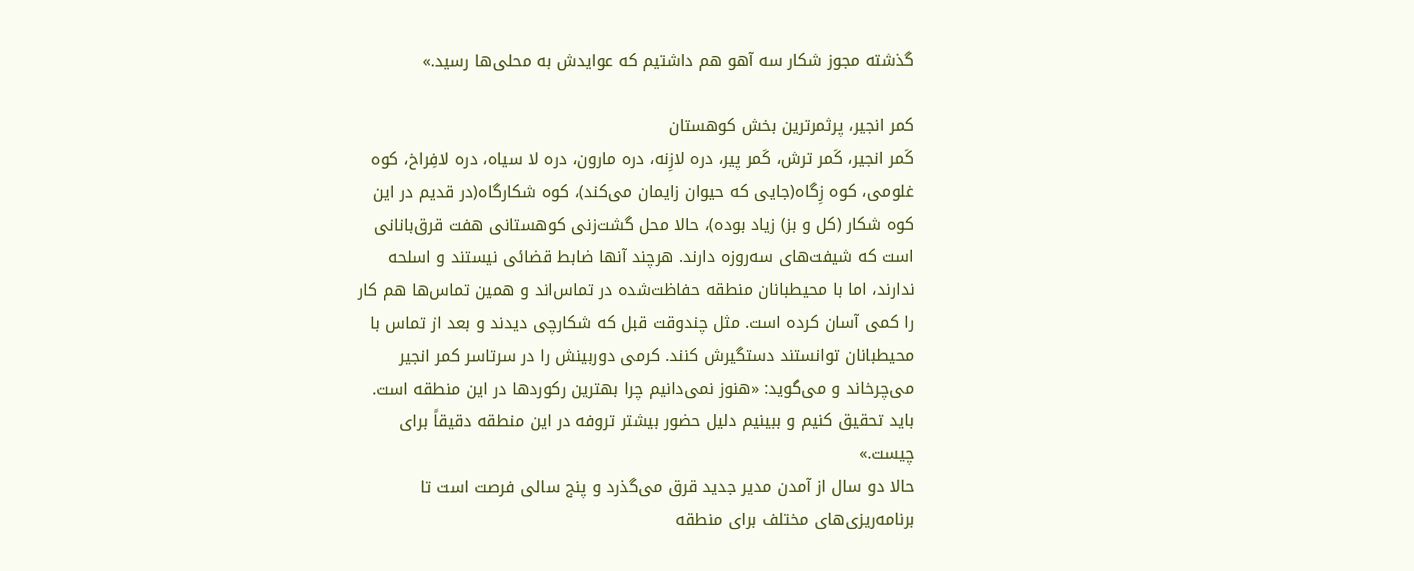گذشته مجوز شکار سه آهو هم داشتیم که عوایدش به محلی‌ها رسید.»

کمر انجیر، پرثمرترین بخش کوهستان
کَمر انجیر، کَمر ترش، کَمر پیر، دره‌ لازِنه، دره‌ مارون، دره لا سیاه، دره‌ لافِراخ، کوه غلومی، کوه زِگاه(جایی که حیوان زایمان می‌کند)، کوه شکارگاه(در قدیم در این کوه شکار (کل و بز) زیاد بوده)، حالا محل گشت‌زنی کوهستانی هفت قرق‌بانانی است که شیفت‌های سه‌روزه دارند. هرچند آنها ضابط قضائی نیستند و اسلحه ندارند، اما با محیطبانان منطقه حفاظت‌شده در تماس‌اند و همین تماس‌ها هم کار را کمی آسان کرده است. مثل چندوقت قبل که شکارچی دیدند و بعد از تماس با محیطبانان توانستند دستگیرش کنند. کرمی دوربینش را در سرتاسر کمر انجیر می‌چرخاند و می‌گوید: «هنوز نمی‌دانیم چرا بهترین رکوردها در این منطقه است. باید تحقیق کنیم و ببینیم دلیل حضور بیشتر تروفه در این منطقه دقیقاً برای چیست.»
حالا دو سال از آمدن مدیر جدید قرق می‌گذرد و پنج‌ سالی فرصت است تا برنامه‌ریزی‌های مختلف برای منطقه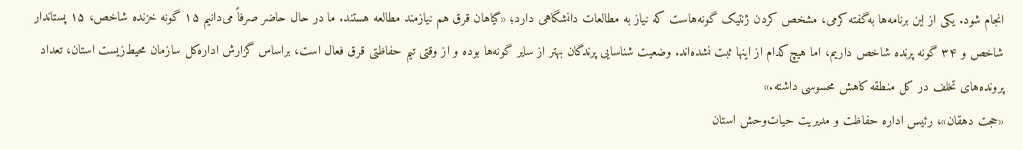انجام شود. یکی از این برنامه‌ها به‌گفته کرمی، مشخص کردن ژنتیک گونه‌هاست که نیاز به مطالعات دانشگاهی دارد؛ «گیاهان قرق هم نیازمند مطالعه هستند. ما در حال حاضر صرفاً می‌دانیم ۱۵ گونه خزنده شاخص، ۱۵ پستاندار شاخص و ۳۴ گونه پرنده شاخص داریم، اما هیچ‌کدام از اینها ثبت نشده‌اند. وضعیت شناسایی پرندگان بهتر از سایر گونه‌ها بوده و از وقتی تیم حفاظتی قرق فعال است، براساس گزارش اداره‌کل سازمان محیط‌زیست استان، تعداد پرونده‌های تخلف در کل منطقه کاهش محسوسی داشته.»
«حجت دهقان»، رئیس اداره حفاظت و مدیریت حیات‌وحش استان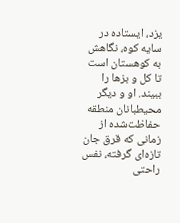یزد، ایستاده در سایه کوه، نگاهش به کوهستان است تا کل و بزها را ببیند. او و دیگر محیطبانان منطقه حفاظت‌شده از زمانی که قرق جان تازه‌ای گرفته، نفس راحتی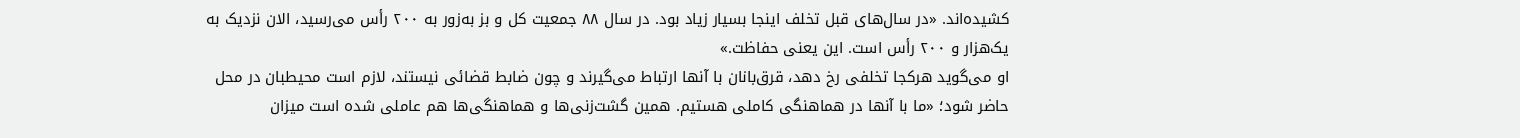کشیده‌اند. «در سال‌های قبل تخلف اینجا بسیار زیاد بود. در سال ۸۸ جمعیت کل و بز به‌زور به ۲۰۰ رأس می‌رسید، الان نزدیک به یک‌هزار و ۲۰۰ رأس است. این یعنی حفاظت.»
او می‌گوید هرکجا تخلفی رخ دهد، قرق‌بانان با آنها ارتباط می‌گیرند و چون ضابط قضائی نیستند، لازم است محیطبان در محل حاضر شود؛ «ما با آنها در هماهنگی کاملی هستیم. همین گشت‌زنی‌ها و هماهنگی‌ها هم عاملی شده است میزان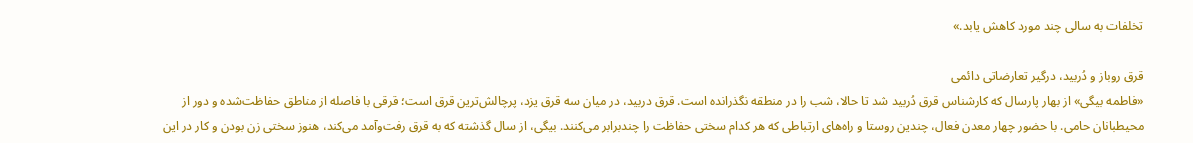تخلفات به سالی چند مورد کاهش یابد.»

قرق روباز و دُربید، درگیر تعارضاتی دائمی
«فاطمه بیگی» از بهار پارسال که کارشناس قرق دُربید شد تا حالا، شب را در منطقه نگذرانده است. قرق دربید، در میان سه قرق یزد، پرچالش‌ترین قرق است؛ قرقی با فاصله از مناطق حفاظت‌شده و دور از محیطبانان حامی. با حضور چهار معدن فعال، چندین روستا و راه‌های ارتباطی که هر کدام سختی حفاظت را چندبرابر می‌کنند. بیگی، از سال گذشته که به قرق رفت‌وآمد می‌کند، هنوز سختی زن بودن و کار در این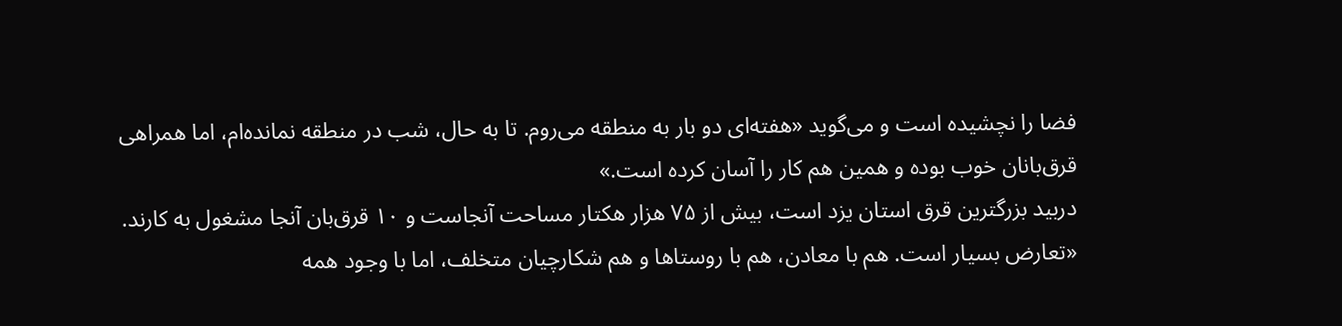فضا را نچشیده است و می‌گوید «هفته‌ای دو بار به منطقه می‌روم. تا به حال، شب در منطقه نمانده‌ام، اما همراهی قرق‌بانان خوب بوده و همین هم کار را آسان کرده است.»
دربید بزرگترین قرق استان یزد است، بیش از ۷۵ هزار هکتار مساحت آنجاست و ۱۰ قرق‌بان آنجا مشغول به کارند. «تعارض بسیار است. هم با معادن، هم با روستاها و هم شکارچیان متخلف، اما با وجود همه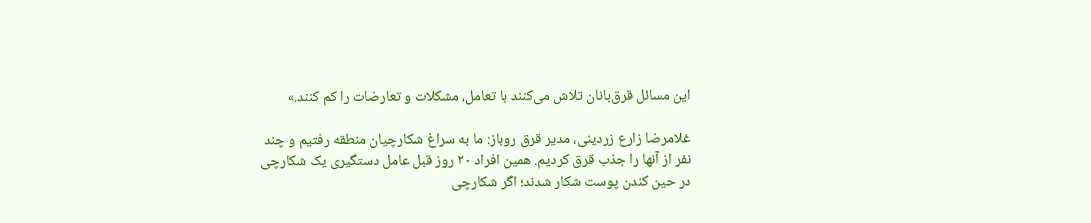این مسائل قرق‌بانان تلاش می‌کنند با تعامل، مشکلات و تعارضات را کم کنند.»

غلامرضا زارع زردینی، مدیر قرق روباز: ما به سراغ شکارچیان منطقه رفتیم و چند نفر از آنها را جذب قرق کردیم. همین افراد ۲۰ روز قبل عامل دستگیری یک شکارچی در حین کندن پوست شکار شدند؛ اگر شکارچی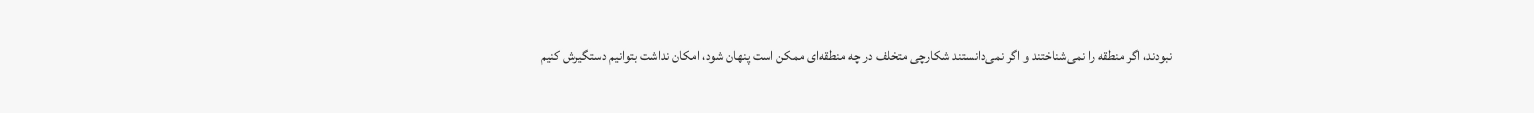نبودند، اگر منطقه را نمی‌شناختند و اگر نمی‌دانستند شکارچی متخلف در چه منطقه‌ای ممکن است پنهان شود، امکان نداشت بتوانیم دستگیرش کنیم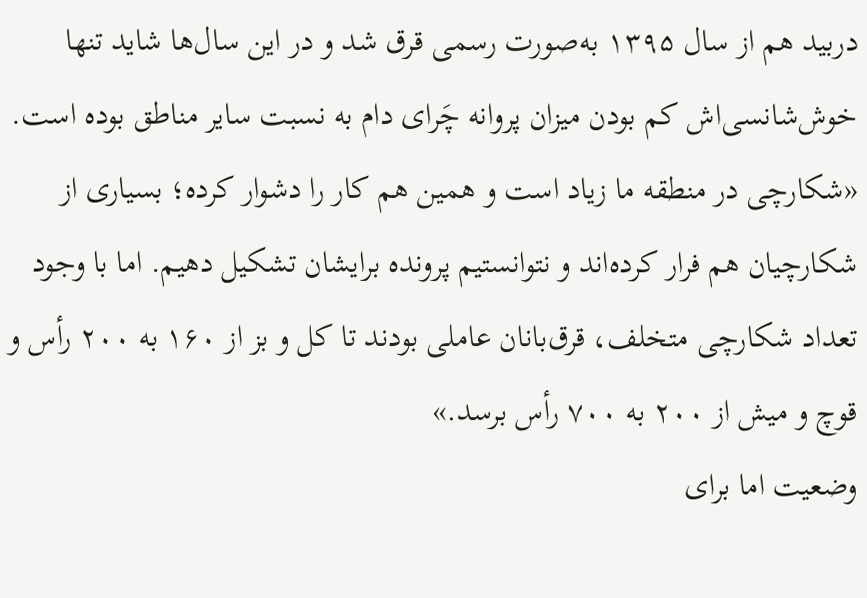دربید هم از سال ۱۳۹۵ به‌صورت رسمی قرق شد و در این سال‌ها شاید تنها خوش‌شانسی‌اش کم بودن میزان پروانه چَرای دام به نسبت سایر مناطق بوده است. «شکارچی در منطقه ما زیاد است و همین هم کار را دشوار کرده؛ بسیاری از شکارچیان هم فرار کرده‌اند و نتوانستیم پرونده برایشان تشکیل دهیم. اما با وجود تعداد شکارچی متخلف، قرق‌بانان عاملی بودند تا کل و بز از ۱۶۰ به ۲۰۰ رأس و قوچ و میش از ۲۰۰ به ۷۰۰ رأس برسد.»
وضعیت اما برای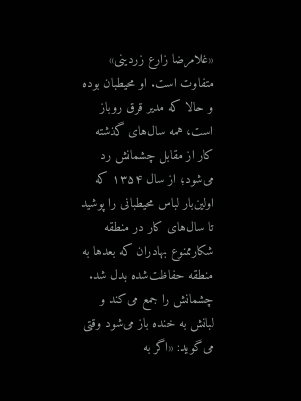«غلامرضا زارع زردینی» متفاوت است. او محیطبان بوده و حالا که مدیر قرق روباز است، همه سال‌های گذشته کار از مقابل چشمانش رد می‌شود؛ از سال ۱۳۵۴ که اولین‌بار لباس محیطبانی را پوشید تا سال‌های کار در منطقه شکارممنوع بهادران که بعدها به منطقه حفاظت‌شده بدل شد.
چشمانش را جمع می‌کند و لبانش به خنده باز می‌شود وقتی می‌گوید: «اگر به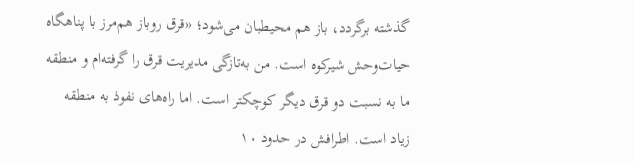گذشته برگردد، باز هم محیطبان می‌شود؛ «قرق روباز هم‌مرز با پناهگاه حیات‌وحش شیرکوه است. من به‌تازگی مدیریت قرق را گرفته‌ام و منطقه ما به نسبت دو قرق دیگر کوچکتر است. اما راه‌های نفوذ به منطقه زیاد است. اطرافش در حدود ۱۰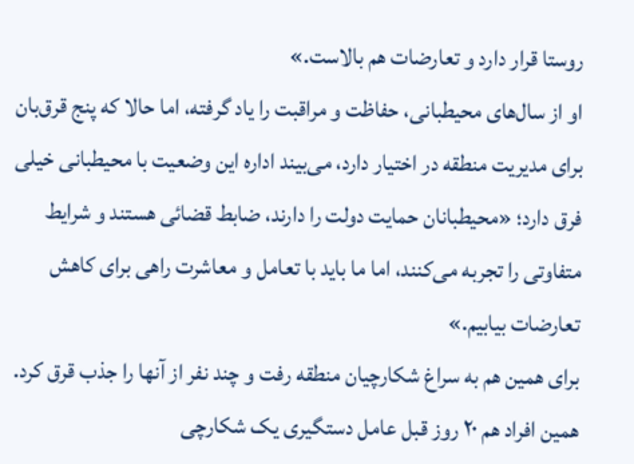روستا قرار دارد و تعارضات هم بالاست.»
او از سال‌های محیطبانی، حفاظت و مراقبت را یاد گرفته، اما حالا که پنج قرق‌بان برای مدیریت منطقه در اختیار دارد، می‌بیند اداره این وضعیت با محیطبانی خیلی فرق دارد؛ «محیطبانان حمایت دولت را دارند، ضابط قضائی هستند و شرایط متفاوتی را تجربه می‌کنند، اما ما باید با تعامل و معاشرت راهی برای کاهش تعارضات بیابیم.»
برای همین هم به سراغ شکارچیان منطقه رفت و چند نفر از آنها را جذب قرق کرد. همین افراد هم ۲۰ روز قبل عامل دستگیری یک شکارچی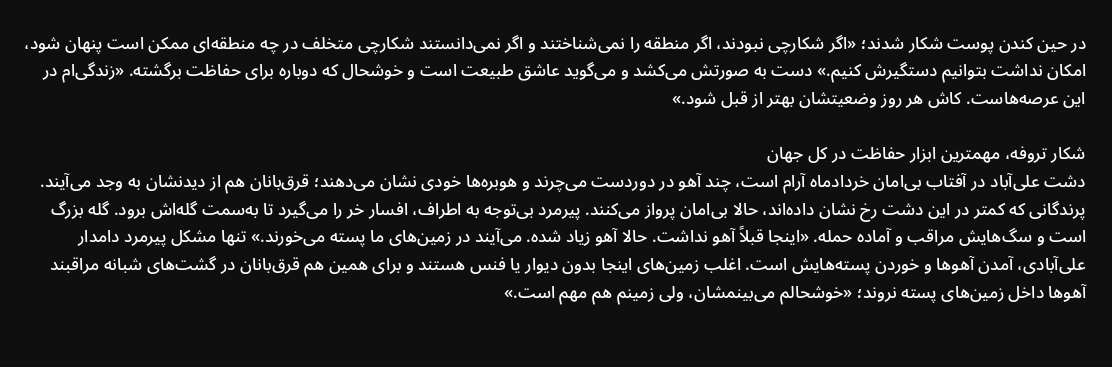در حین کندن پوست شکار شدند؛ «اگر شکارچی نبودند، اگر منطقه را نمی‌شناختند و اگر نمی‌دانستند شکارچی متخلف در چه منطقه‌ای ممکن است پنهان شود، امکان نداشت بتوانیم دستگیرش کنیم.» دست به صورتش می‌کشد و می‌گوید عاشق طبیعت است و خوشحال که دوباره برای حفاظت برگشته. «زندگی‌ام در این عرصه‌هاست. کاش هر روز وضعیتشان بهتر از قبل شود.»

شکار تروفه، مهمترین ابزار حفاظت در کل جهان
دشت علی‌آباد در آفتاب بی‌امان خردادماه آرام است، چند آهو در دوردست می‌چرند و هوبره‌ها خودی نشان می‌دهند؛ قرق‌بانان هم از دیدنشان به وجد می‌آیند. پرندگانی که کمتر در این دشت رخ نشان داده‌اند، حالا بی‌امان پرواز می‌کنند. پیرمرد بی‌توجه به اطراف، افسار خر را می‌گیرد تا به‌سمت گله‌اش برود. گله بزرگ است و سگ‌هایش مراقب و آماده حمله. «اینجا قبلاً آهو نداشت. حالا آهو زیاد شده. می‌آیند در زمین‌های ما پسته می‌خورند.» تنها مشکل پیرمرد دامدار علی‌آبادی، آمدن آهوها و خوردن پسته‌هایش است. اغلب زمین‌های اینجا بدون دیوار یا فنس هستند و برای همین هم قرق‌بانان در گشت‌های شبانه مراقبند آهوها داخل زمین‌های پسته نروند؛ «خوشحالم می‌بینمشان، ولی زمینم هم مهم است.»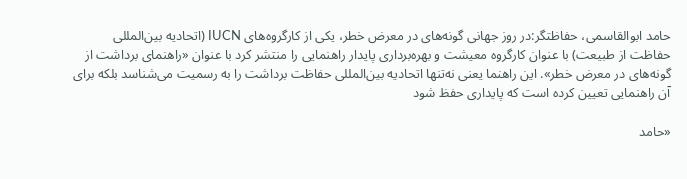حامد ابوالقاسمی، حفاظتگر:در روز جهانی گونه‌های در معرض خطر، یکی از کارگروه‌های IUCN (اتحادیه بین‌المللی حفاظت از طبیعت) با عنوان کارگروه معیشت و بهره‌برداری پایدار راهنمایی را منتشر کرد با عنوان «راهنمای برداشت از گونه‌های در معرض خطر». این راهنما یعنی نه‌تنها اتحادیه بین‌المللی حفاظت برداشت را به رسمیت می‌شناسد بلکه برای آن راهنمایی تعیین کرده است که پایداری حفظ شود

«حامد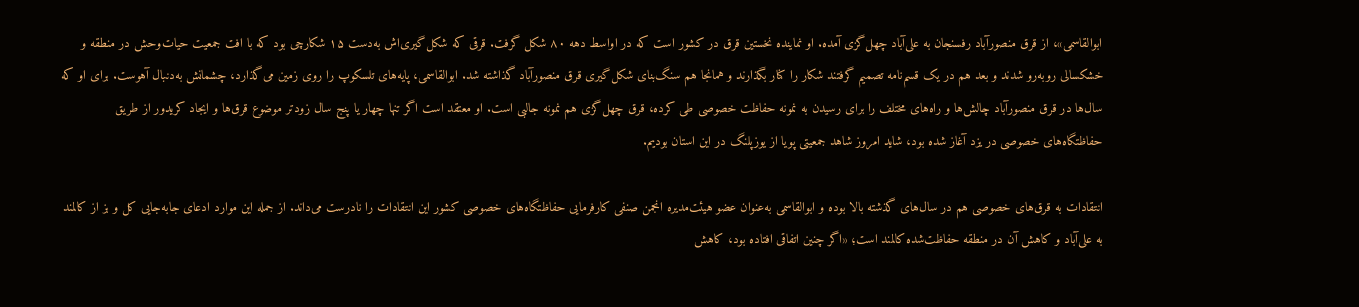ابوالقاسمی»، از قرق منصورآباد رفسنجان به علی‌آباد چهل‌گزی آمده. او نماینده نخستین قرق در کشور است که در اواسط دهه ۸۰ شکل گرفت. قرقی که شکل‌گیری‌اش به‌دست ۱۵ شکارچی بود که با افت جمعیت حیات‌وحش در منطقه و خشکسالی روبه‌رو شدند و بعد هم در یک قسم‌نامه تصمیم گرفتند شکار را کنار بگذارند و همانجا هم سنگ‌بنای شکل‌گیری قرق منصورآباد گذاشته شد. ابوالقاسمی، پایه‌های تلسکوپ را روی زمین می‌گذارد، چشمانش به‌دنبال آهوست. برای او که سال‌ها در قرق منصورآباد چالش‌ها و راه‌های مختلف را برای رسیدن به نمونه حفاظت خصوصی طی کرده، قرق چهل‌گزی هم نمونه جالبی است. او معتقد است اگر تنها چهار یا پنج سال زودتر موضوع قرق‌ها و ایجاد کریدور از طریق حفاظتگاه‌های خصوصی در یزد آغاز شده بود، شاید امروز شاهد جمعیتی پویا از یوزپلنگ در این استان بودیم.

انتقادات به قرق‌های خصوصی هم در سال‌های گذشته بالا بوده و ابوالقاسمی به‌عنوان عضو هیئت‌مدیره انجمن صنفی کارفرمایی حفاظتگاه‌های خصوصی کشور این انتقادات را نادرست می‌داند. از جمله این موارد ادعای جابه‌جایی کل و بز از کالمند به علی‌آباد و کاهش آن در منطقه حفاظت‌شده کالمند است؛ «اگر چنین اتفاقی افتاده بود، کاهش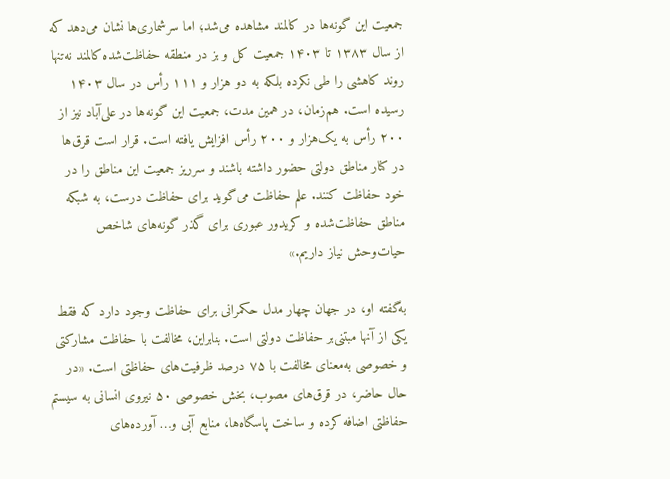جمعیت این گونه‌ها در کالمند مشاهده می‌شد؛ اما سرشماری‌ها نشان می‌دهد که از سال ۱۳۸۳ تا ۱۴۰۳ جمعیت کل و بز در منطقه حفاظت‌شده کالمند نه‌تنها روند کاهشی را طی نکرده بلکه به دو هزار و ۱۱۱ رأس در سال ۱۴۰۳ رسیده است. هم‌زمان، در همین مدت، جمعیت این گونه‌ها در علی‌آباد نیز از ۲۰۰ رأس به یک‌هزار و ۲۰۰ رأس افزایش یافته است. قرار است قرق‌ها در کنار مناطق دولتی حضور داشته باشند و سرریز جمعیت این مناطق را در خود حفاظت کنند. علم حفاظت می‌گوید برای حفاظت درست، به شبکه مناطق حفاظت‌شده و کریدور عبوری برای گذر گونه‌های شاخص حیات‌وحش نیاز داریم.»

به‌گفته او، در جهان چهار مدل حکمرانی برای حفاظت وجود دارد که فقط یکی از آنها مبتنی‌بر حفاظت دولتی است. بنابراین، مخالفت با حفاظت مشارکتی و خصوصی به‌معنای مخالفت با ۷۵ درصد ظرفیت‌های حفاظتی است. «در حال حاضر، در قرق‌های مصوب، بخش خصوصی ۵۰ نیروی انسانی به سیستم حفاظتی اضافه کرده و ساخت پاسگاه‌ها، منابع آبی و… آورده‌های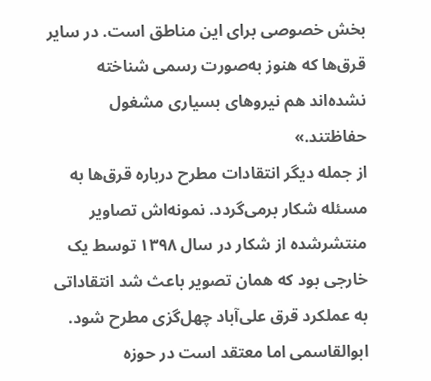بخش خصوصی برای این مناطق است. در سایر قرق‌ها که هنوز به‌صورت رسمی شناخته نشده‌اند هم نیروهای بسیاری مشغول حفاظتند.»
از جمله دیگر انتقادات مطرح درباره قرق‌ها به مسئله شکار برمی‌گردد. نمونه‌اش تصاویر منتشرشده از شکار در سال ۱۳۹۸ توسط یک خارجی بود که همان تصویر باعث شد انتقاداتی به عملکرد قرق علی‌آباد چهل‌گزی مطرح شود. ابوالقاسمی اما معتقد است در حوزه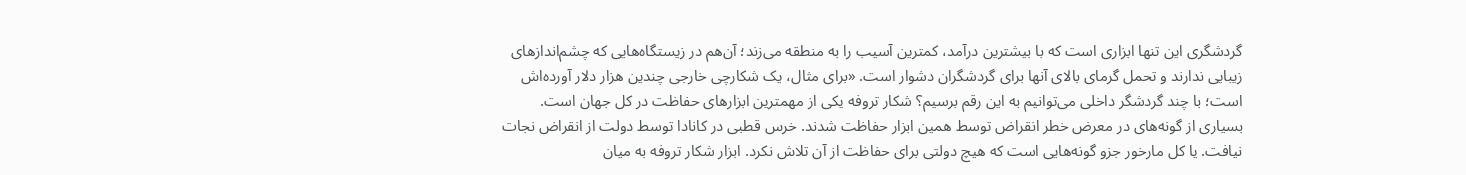گردشگری این تنها ابزاری است که با بیشترین درآمد، کمترین آسیب را به منطقه می‌زند؛ آن‌هم در زیستگاه‌هایی که چشم‌اندازهای زیبایی ندارند و تحمل گرمای بالای آنها برای گردشگران دشوار است. «برای مثال، یک شکارچی خارجی چندین هزار دلار آورده‌اش است؛ با چند گردشگر داخلی می‌توانیم به این رقم برسیم؟ شکار تروفه یکی از مهمترین ابزارهای حفاظت در کل جهان است. بسیاری از گونه‌های در معرض خطر انقراض توسط همین ابزار حفاظت شدند. خرس قطبی در کانادا توسط دولت از انقراض نجات نیافت. یا کل مارخور جزو گونه‌هایی است که هیچ دولتی برای حفاظت از آن تلاش نکرد. ابزار شکار تروفه به میان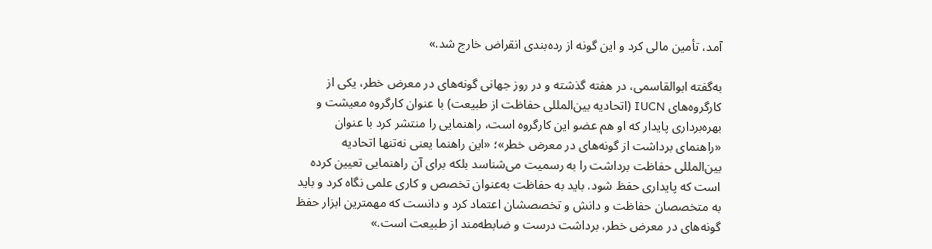آمد، تأمین مالی کرد و این گونه از رده‌بندی انقراض خارج شد.»

به‌گفته ابوالقاسمی، در هفته گذشته و در روز جهانی گونه‌های در معرض خطر، یکی از کارگروه‌های IUCN (اتحادیه بین‌المللی حفاظت از طبیعت) با عنوان کارگروه معیشت و بهره‌برداری پایدار که او هم عضو این کارگروه است، راهنمایی را منتشر کرد با عنوان «راهنمای برداشت از گونه‌های در معرض خطر»؛ «این راهنما یعنی نه‌تنها اتحادیه بین‌المللی حفاظت برداشت را به رسمیت می‌شناسد بلکه برای آن راهنمایی تعیین کرده است که پایداری حفظ شود. باید به حفاظت به‌عنوان تخصص و کاری علمی نگاه کرد و باید به متخصصان حفاظت و دانش و تخصصشان اعتماد کرد و دانست که مهمترین ابزار حفظ گونه‌های در معرض خطر، برداشت درست و ضابطه‌مند از طبیعت است.»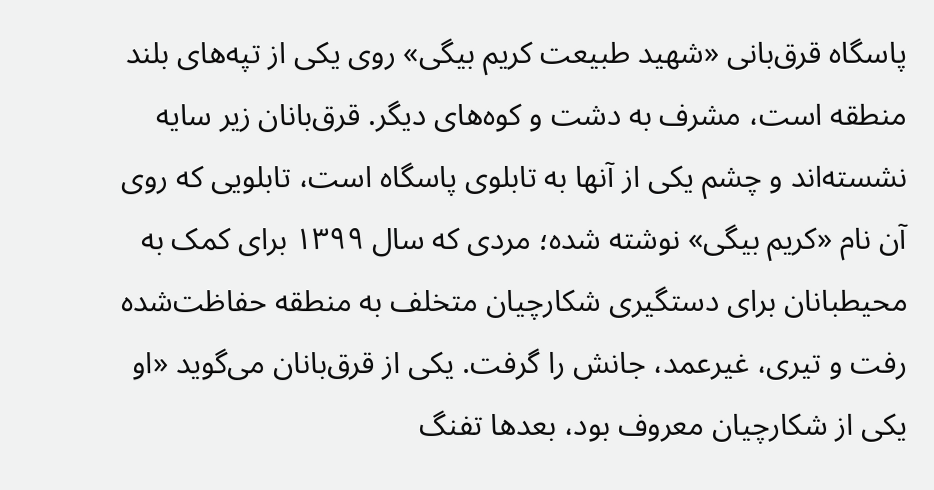پاسگاه قرق‌بانی «شهید طبیعت کریم بیگی» روی یکی از تپه‌های بلند منطقه است، مشرف به دشت و کوه‌های دیگر. قرق‌بانان زیر سایه نشسته‌اند و چشم یکی از آنها به تابلوی پاسگاه است، تابلویی که روی آن نام «کریم بیگی» نوشته شده؛ مردی که سال ۱۳۹۹ برای کمک به محیطبانان برای دستگیری شکارچیان متخلف به منطقه حفاظت‌شده رفت و تیری، غیرعمد، جانش را گرفت. یکی از قرق‌بانان می‌گوید «او یکی از شکارچیان معروف بود، بعدها تفنگ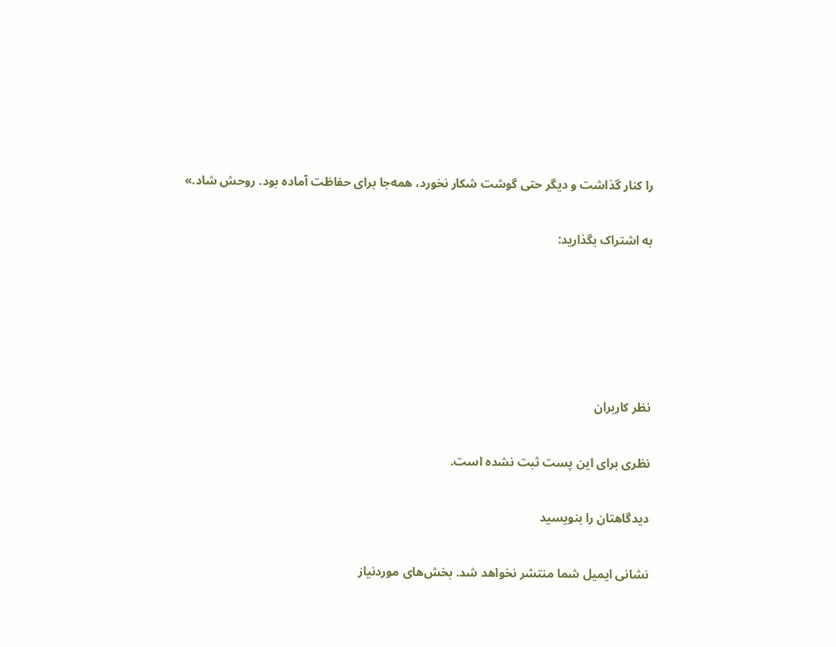را کنار گذاشت و دیگر حتی گوشت شکار نخورد، همه‌جا برای حفاظت آماده بود. روحش شاد.»

به اشتراک بگذارید:





نظر کاربران

نظری برای این پست ثبت نشده است.

دیدگاهتان را بنویسید

نشانی ایمیل شما منتشر نخواهد شد. بخش‌های موردنیاز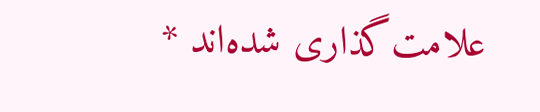علامت‌گذاری شده‌اند *